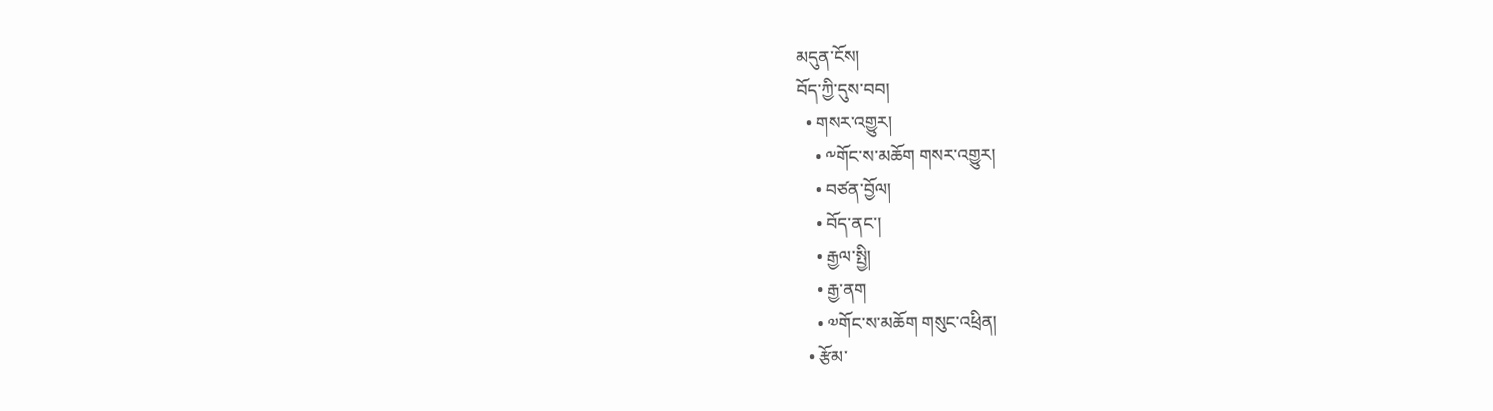མདུན་ངོས།
བོད་ཀྱི་དུས་བབ།
  • གསར་འགྱུར།
    • ༸གོང་ས་མཆོག གསར་འགྱུར།
    • བཙན་བྱོལ།
    • བོད་ནང་།
    • རྒྱལ་སྤྱི།
    • རྒྱ་ནག
    • ༧གོང་ས་མཆོག གསུང་འཕྲིན།
  • རྩོམ་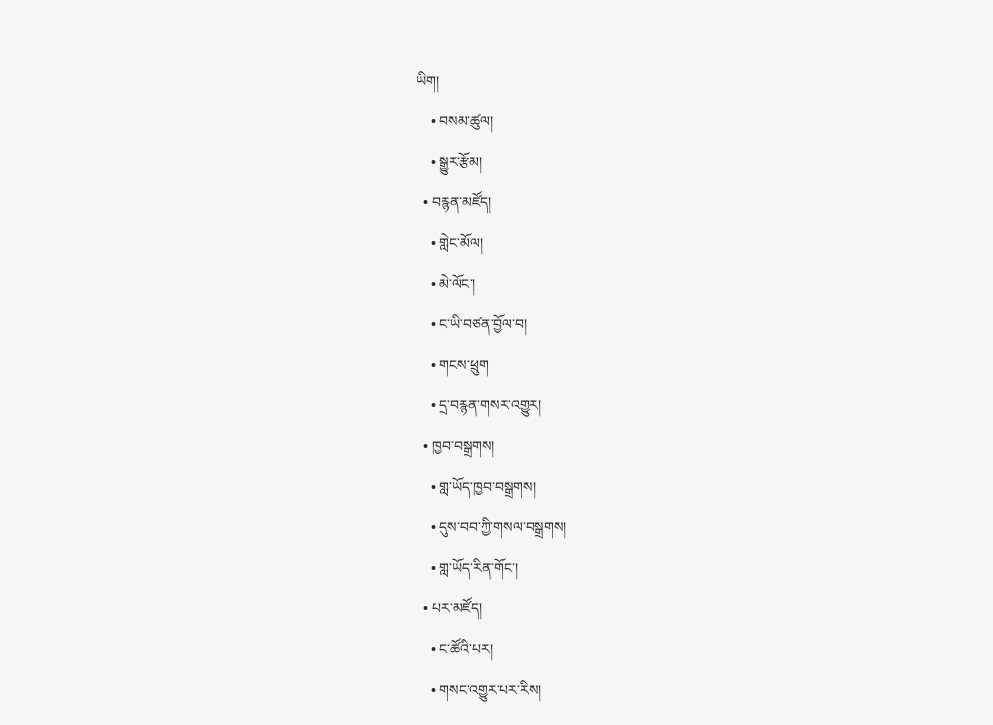ཡིག།
    • བསམ་ཚུལ།
    • སྒྱུར་རྩོམ།
  • བརྙན་མཛོད།
    • གླེང་མོལ།
    • མེ་ལོང་།
    • ང་ཡི་བཙན་བྱོལ་བ།
    • གངས་ཕྲུག
    • དྲ་བརྙན་གསར་འགྱུར།
  • ཁྱབ་བསྒྲགས།
    • གླ་ཡོད་ཁྱབ་བསྒྲགས།
    • དུས་བབ་ཀྱི་གསལ་བསྒྲགས།
    • གླ་ཡོད་རིན་གོང་།
  • པར་མཛོད།
    • ང་ཚོའི་པར།
    • གསང་འགྱུར་པར་རིས།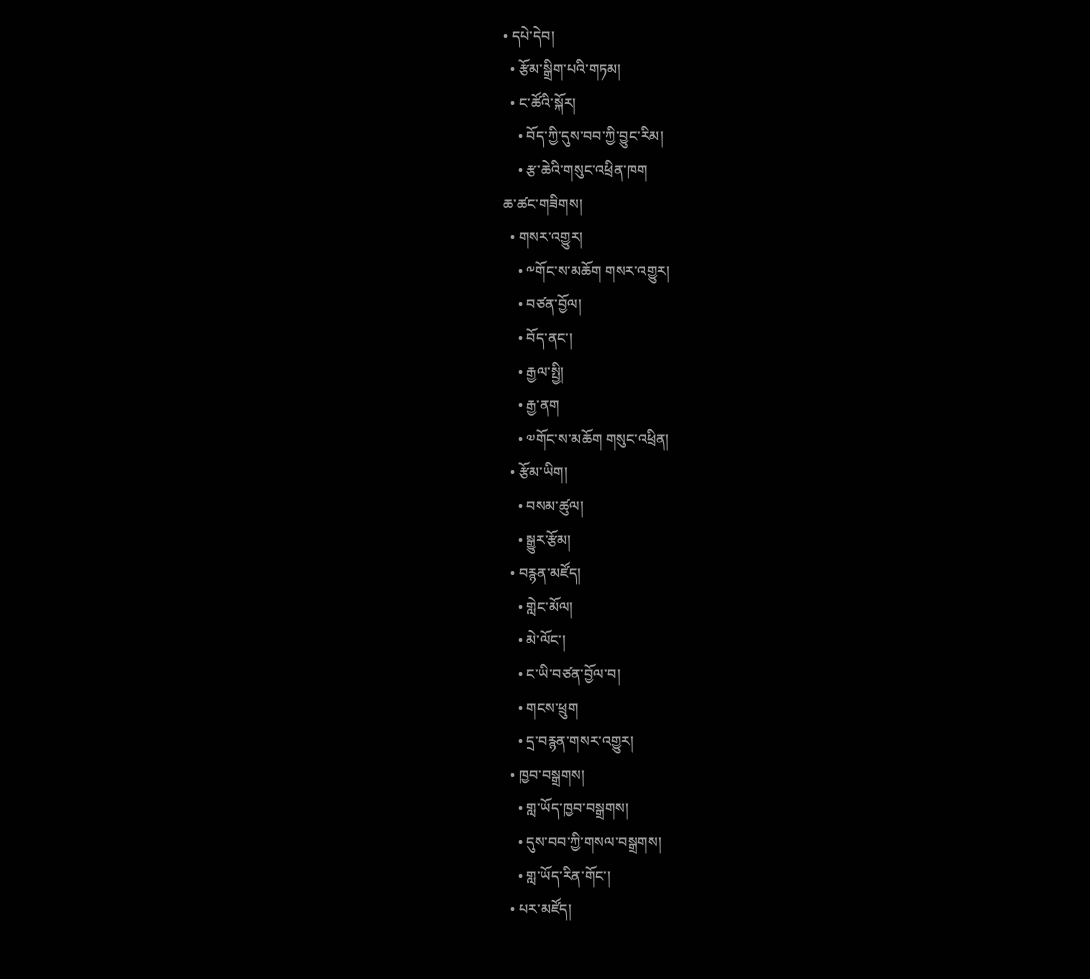• དཔེ་དེབ།
  • རྩོམ་སྒྲིག་པའི་གཏམ།
  • ང་ཚོའི་སྐོར།
    • བོད་ཀྱི་དུས་བབ་ཀྱི་བྱུང་རིམ།
    • རྩ་ཆེའི་གསུང་འཕྲིན་ཁག
ཆ་ཚང་གཟིགས།
  • གསར་འགྱུར།
    • ༸གོང་ས་མཆོག གསར་འགྱུར།
    • བཙན་བྱོལ།
    • བོད་ནང་།
    • རྒྱལ་སྤྱི།
    • རྒྱ་ནག
    • ༧གོང་ས་མཆོག གསུང་འཕྲིན།
  • རྩོམ་ཡིག།
    • བསམ་ཚུལ།
    • སྒྱུར་རྩོམ།
  • བརྙན་མཛོད།
    • གླེང་མོལ།
    • མེ་ལོང་།
    • ང་ཡི་བཙན་བྱོལ་བ།
    • གངས་ཕྲུག
    • དྲ་བརྙན་གསར་འགྱུར།
  • ཁྱབ་བསྒྲགས།
    • གླ་ཡོད་ཁྱབ་བསྒྲགས།
    • དུས་བབ་ཀྱི་གསལ་བསྒྲགས།
    • གླ་ཡོད་རིན་གོང་།
  • པར་མཛོད།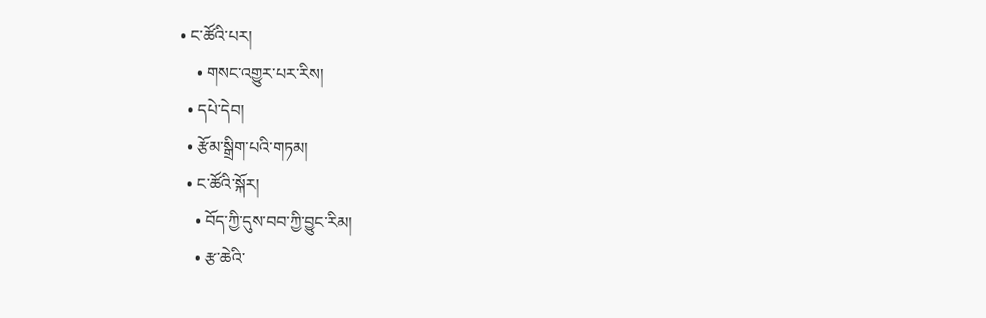• ང་ཚོའི་པར།
    • གསང་འགྱུར་པར་རིས།
  • དཔེ་དེབ།
  • རྩོམ་སྒྲིག་པའི་གཏམ།
  • ང་ཚོའི་སྐོར།
    • བོད་ཀྱི་དུས་བབ་ཀྱི་བྱུང་རིམ།
    • རྩ་ཆེའི་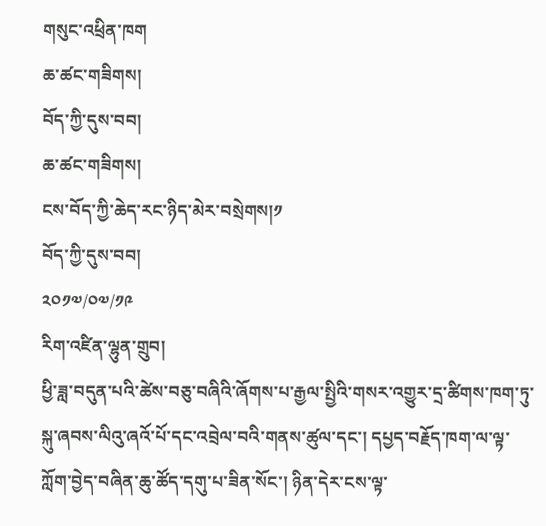གསུང་འཕྲིན་ཁག
ཆ་ཚང་གཟིགས།
བོད་ཀྱི་དུས་བབ།
ཆ་ཚང་གཟིགས།
ངས་བོད་ཀྱི་ཆེད་རང་ཉིད་མེར་བསྲེགས།༡
བོད་ཀྱི་དུས་བབ།
༢༠༡༧/༠༧/༡༩
རིག་འཛིན་ལྷུན་གྲུབ།
ཕྱི་ཟླ་བདུན་པའི་ཚེས་བཅུ་བཞིའི་ཞོགས་པ་རྒྱལ་སྤྱིའི་གསར་འགྱུར་དྲ་ཚིགས་ཁག་ཏུ་སྐུ་ཞབས་ལིའུ་ཞའོ་པོ་དང་འབྲེལ་བའི་གནས་ཚུལ་དང་། དཔྱད་བརྗོད་ཁག་ལ་ལྟ་ཀློག་བྱེད་བཞིན་ཆུ་ཚོད་དགུ་པ་ཟིན་སོང་། ཉིན་དེར་ངས་ལྟ་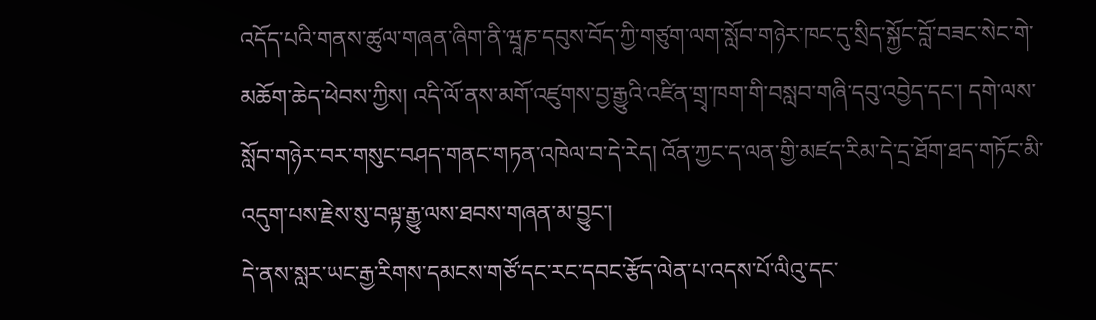འདོད་པའི་གནས་ཚུལ་གཞན་ཞིག་ནི་ཝཱཎ་དབུས་བོད་ཀྱི་གཙུག་ལག་སློབ་གཉེར་ཁང་དུ་སྲིད་སྐྱོང་བློ་བཟང་སེང་གེ་མཆོག་ཆེད་ཕེབས་ཀྱིས། འདི་ལོ་ནས་མགོ་འཛུགས་བྱ་རྒྱུའི་འཛིན་གྲྭ་ཁག་གི་བསླབ་གཞི་དབུ་འབྱེད་དང་། དགེ་ལས་སློབ་གཉེར་བར་གསུང་བཤད་གནང་གཏན་འཁེལ་བ་དེ་རེད། འོན་ཀྱང་ད་ལན་གྱི་མཛད་རིམ་དེ་དྲ་ཐོག་ཐད་གཏོང་མི་འདུག་པས་རྗེས་སུ་བལྟ་རྒྱུ་ལས་ཐབས་གཞན་མ་བྱུང་།
དེ་ནས་སླར་ཡང་རྒྱ་རིགས་དམངས་གཙོ་དང་རང་དབང་རྩོད་ལེན་པ་འདས་པོ་ལིའུ་དང་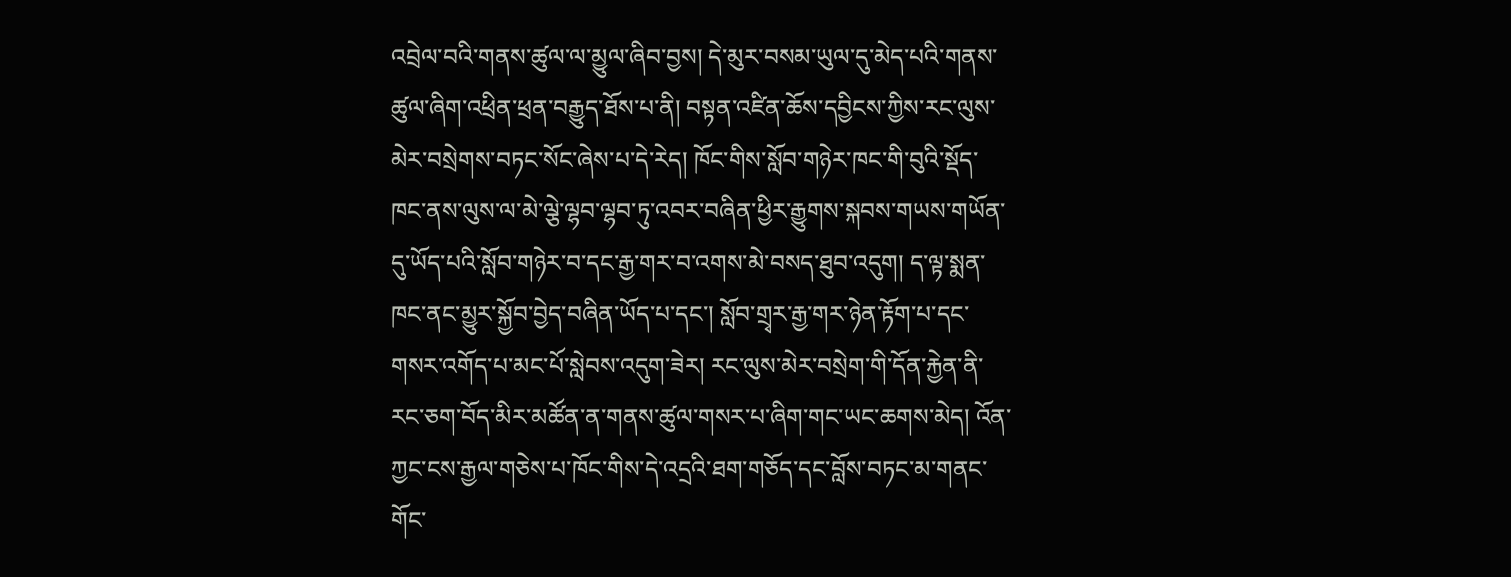འབྲེལ་བའི་གནས་ཚུལ་ལ་མྱུལ་ཞིབ་བྱས། དེ་མུར་བསམ་ཡུལ་དུ་མེད་པའི་གནས་ཚུལ་ཞིག་འཕྲིན་ཕྲན་བརྒྱུད་ཐོས་པ་ནི། བསྟན་འཛིན་ཆོས་དབྱིངས་ཀྱིས་རང་ལུས་མེར་བསྲེགས་བཏང་སོང་ཞེས་པ་དེ་རེད། ཁོང་གིས་སློབ་གཉེར་ཁང་གི་བུའི་སྡོད་ཁང་ནས་ལུས་ལ་མེ་ལྕེ་ལྷབ་ལྷབ་ཏུ་འབར་བཞིན་ཕྱིར་རྒྱུགས་སྐབས་གཡས་གཡོན་དུ་ཡོད་པའི་སློབ་གཉེར་བ་དང་རྒྱ་གར་བ་འགས་མེ་བསད་ཐུབ་འདུག། ད་ལྟ་སྨན་ཁང་ནང་མྱུར་སྐྱོབ་བྱེད་བཞིན་ཡོད་པ་དང་། སློབ་གྲྭར་རྒྱ་གར་ཉེན་རྟོག་པ་དང་གསར་འགོད་པ་མང་པོ་སླེབས་འདུག་ཟེར། རང་ལུས་མེར་བསྲེག་གི་དོན་རྐྱེན་ནི་རང་ཅག་བོད་མིར་མཚོན་ན་གནས་ཚུལ་གསར་པ་ཞིག་གང་ཡང་ཆགས་མེད། འོན་ཀྱང་ངས་རྒྱལ་གཅེས་པ་ཁོང་གིས་དེ་འདྲའི་ཐག་གཅོད་དང་བློས་བཏང་མ་གནང་གོང་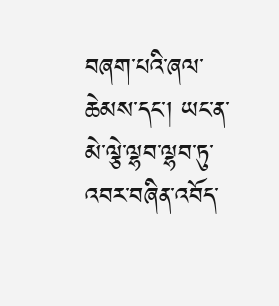བཞག་པའི་ཞལ་ཆེམས་དང་། ཡང་ན་མེ་ལྕེ་ལྷབ་ལྷབ་ཏུ་འབར་བཞིན་འབོད་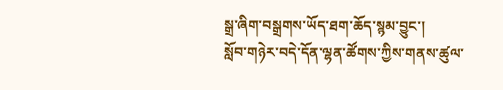སྒྲ་ཞིག་བསྒྲགས་ཡོད་ཐག་ཆོད་སྙམ་བྱུང་།
སློབ་གཉེར་བདེ་དོན་ལྷན་ཚོགས་ཀྱིས་གནས་ཚུལ་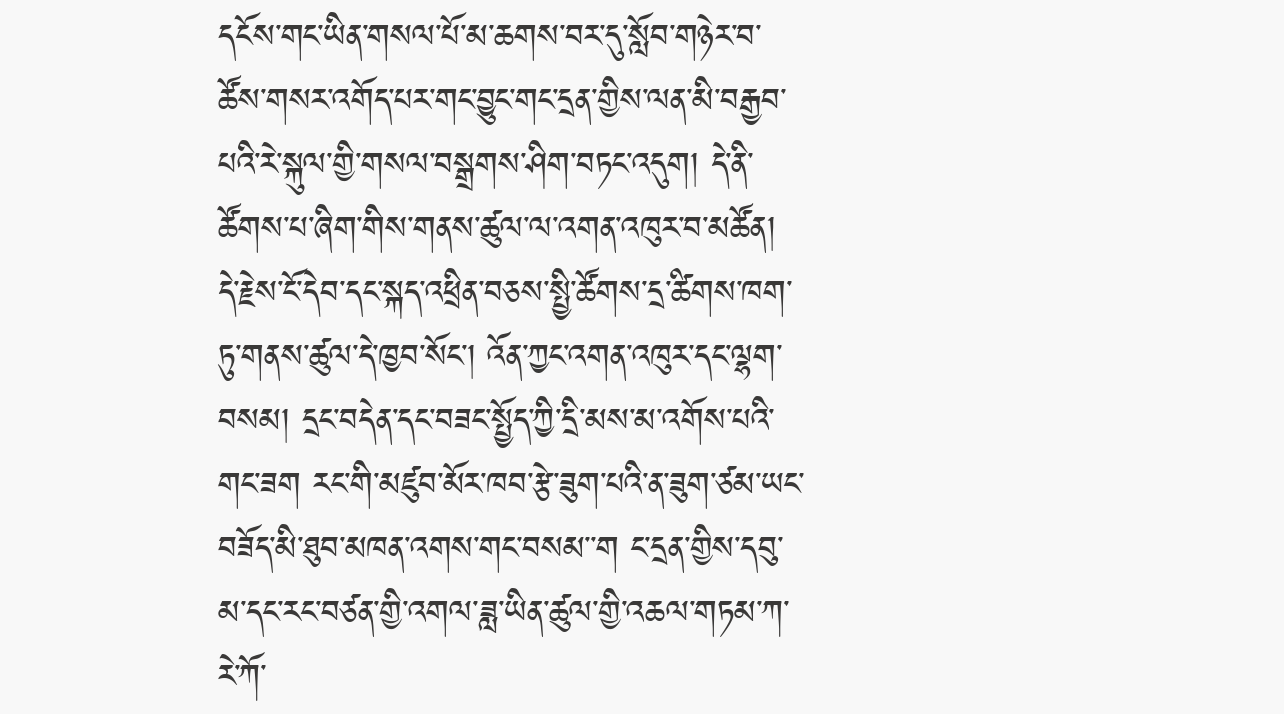དངོས་གང་ཡིན་གསལ་པོ་མ་ཆགས་བར་དུ་སློབ་གཉེར་བ་ཚོས་གསར་འགོད་པར་གང་བྱུང་གང་དྲན་གྱིས་ལན་མི་བརྒྱབ་པའི་རེ་སྐུལ་གྱི་གསལ་བསྒྲགས་ཤིག་བཏང་འདུག། དེ་ནི་ཚོགས་པ་ཞིག་གིས་གནས་ཚུལ་ལ་འགན་འཁུར་བ་མཚོན། དེ་རྗེས་ངོ་དེབ་དང་སྐད་འཕྲིན་བཅས་སྤྱི་ཚོགས་དྲ་ཚིགས་ཁག་ཏུ་གནས་ཚུལ་དེ་ཁྱབ་སོང་། འོན་ཀྱང་འགན་འཁུར་དང་ལྷག་བསམ། དྲང་བདེན་དང་བཟང་སྤྱོད་ཀྱི་དྲི་མས་མ་འགོས་པའི་གང་ཟག རང་གི་མཛུབ་མོར་ཁབ་རྩེ་ཟུག་པའི་ན་ཟུག་ཙམ་ཡང་བཟོད་མི་ཐུབ་མཁན་འགས་གང་བསམ་་ག ང་དྲན་གྱིས་དབུ་མ་དང་རང་བཙན་གྱི་འགལ་ཟླ་ཡིན་ཚུལ་གྱི་འཆལ་གཏམ་ཀ་རེ་ཀོ་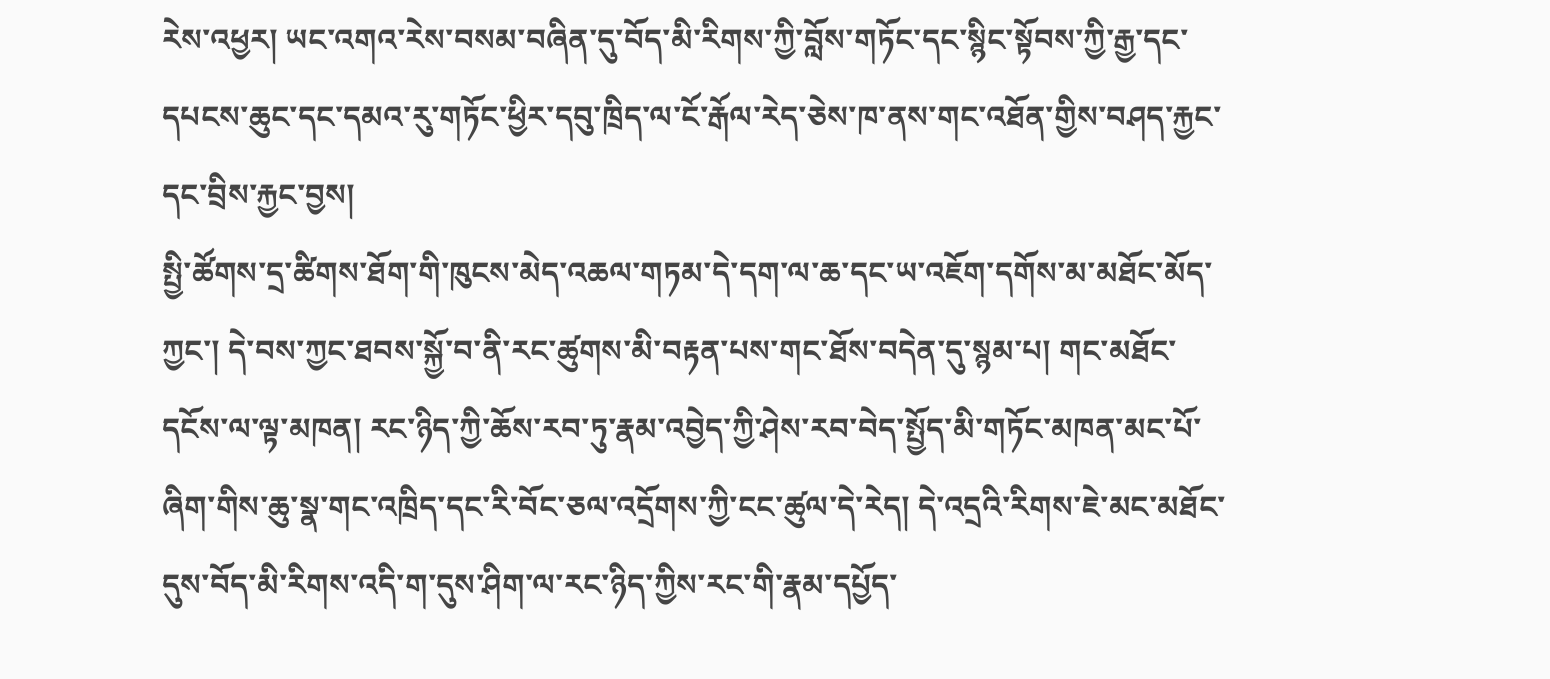རེས་འཕྱར། ཡང་འགའ་རེས་བསམ་བཞིན་དུ་བོད་མི་རིགས་ཀྱི་བློས་གཏོང་དང་སྙིང་སྟོབས་ཀྱི་རྒྱ་དང་དཔངས་ཆུང་དང་དམའ་རུ་གཏོང་ཕྱིར་དབུ་ཁྲིད་ལ་ངོ་རྒོལ་རེད་ཅེས་ཁ་ནས་གང་འཐོན་གྱིས་བཤད་རྐྱང་དང་བྲིས་རྐྱང་བྱས།
སྤྱི་ཚོགས་དྲ་ཚིགས་ཐོག་གི་ཁུངས་མེད་འཆལ་གཏམ་དེ་དག་ལ་ཆ་དང་ཡ་འཇོག་དགོས་མ་མཐོང་མོད་ཀྱང་། དེ་བས་ཀྱང་ཐབས་སྐྱོ་བ་ནི་རང་ཚུགས་མི་བརྟན་པས་གང་ཐོས་བདེན་དུ་སྙམ་པ། གང་མཐོང་དངོས་ལ་ལྟ་མཁན། རང་ཉིད་ཀྱི་ཆོས་རབ་ཏུ་རྣམ་འབྱེད་ཀྱི་ཤེས་རབ་བེད་སྤྱོད་མི་གཏོང་མཁན་མང་པོ་ཞིག་གིས་ཆུ་སྣ་གང་འཁྲིད་དང་རི་བོང་ཅལ་འདྲོགས་ཀྱི་ངང་ཚུལ་དེ་རེད། དེ་འདྲའི་རིགས་ཇེ་མང་མཐོང་དུས་བོད་མི་རིགས་འདི་ག་དུས་ཤིག་ལ་རང་ཉིད་ཀྱིས་རང་གི་རྣམ་དཔྱོད་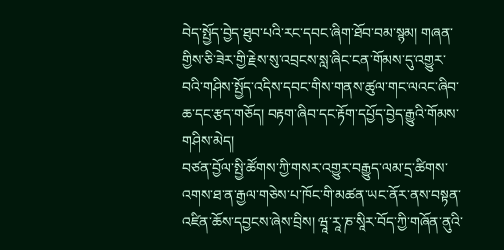བེད་སྤྱོད་བྱེད་ཐུབ་པའི་རང་དབང་ཞིག་ཐོབ་བམ་སྙམ། གཞན་གྱིས་ཅི་ཟེར་གྱི་རྗེས་སུ་འབྲངས་སླ་ཞིང་ངན་གོམས་དུ་འགྱུར་བའི་གཤིས་སྤྱོད་འདིས་དབང་གིས་གནས་ཚུལ་གང་ལའང་ཞིབ་ཆ་དང་རྩད་གཅོད། བརྟག་ཞིབ་དང་རྟོག་དཔྱོད་བྱེད་རྒྱུའི་གོམས་གཤིས་མེད།
བཙན་བྱོལ་སྤྱི་ཚོགས་ཀྱི་གསར་འགྱུར་བརྒྱུད་ལམ་དྲ་ཚིགས་འགས་ཐ་ན་རྒྱལ་གཅེས་པ་ཁོང་གི་མཚན་ཡང་ནོར་ནས་བསྟན་འཛིན་ཆོས་དབྱངས་ཞེས་བྲིས། ཝཱ་རཱ་ཎ་སཱིར་བོད་ཀྱི་གཞོན་ནུའི་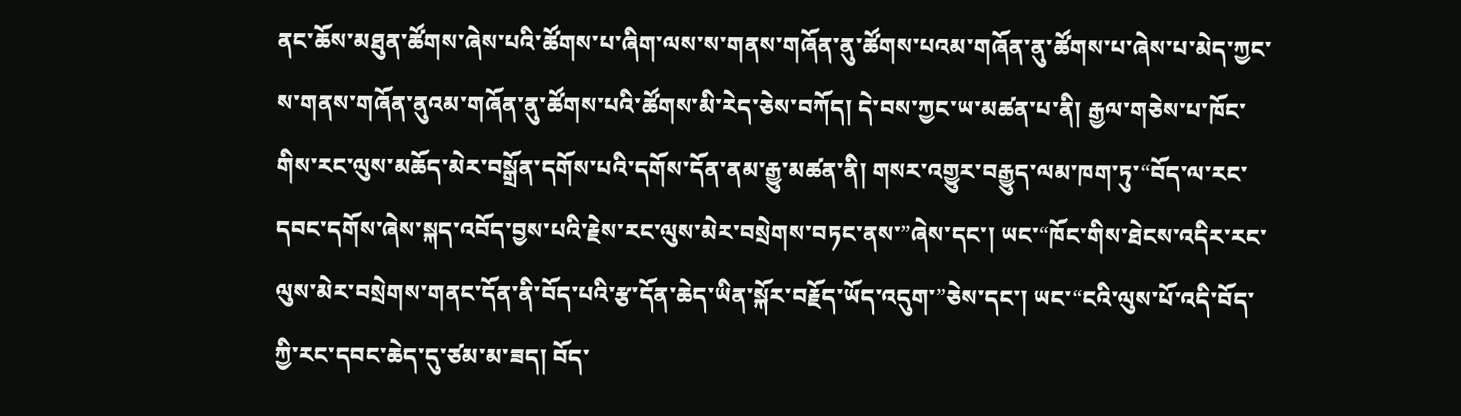ནང་ཆོས་མཐུན་ཚོགས་ཞེས་པའི་ཚོགས་པ་ཞིག་ལས་ས་གནས་གཞོན་ནུ་ཚོགས་པའམ་གཞོན་ནུ་ཚོགས་པ་ཞེས་པ་མེད་ཀྱང་ས་གནས་གཞོན་ནུའམ་གཞོན་ནུ་ཚོགས་པའི་ཚོགས་མི་རེད་ཅེས་བཀོད། དེ་བས་ཀྱང་ཡ་མཚན་པ་ནི། རྒྱལ་གཅེས་པ་ཁོང་གིས་རང་ལུས་མཆོད་མེར་བསྒྲོན་དགོས་པའི་དགོས་དོན་ནམ་རྒྱུ་མཚན་ནི། གསར་འགྱུར་བརྒྱུད་ལམ་ཁག་ཏུ་“བོད་ལ་རང་དབང་དགོས་ཞེས་སྐད་འབོད་བྱས་པའི་རྗེས་རང་ལུས་མེར་བསྲེགས་བཏང་ནས་”ཞེས་དང་། ཡང་“ཁོང་གིས་ཐེངས་འདིར་རང་ལུས་མེར་བསྲེགས་གནང་དོན་ནི་བོད་པའི་རྩ་དོན་ཆེད་ཡིན་སྐོར་བརྗོད་ཡོད་འདུག་”ཅེས་དང་། ཡང་“ངའི་ལུས་པོ་འདི་བོད་ཀྱི་རང་དབང་ཆེད་དུ་ཙམ་མ་ཟད། བོད་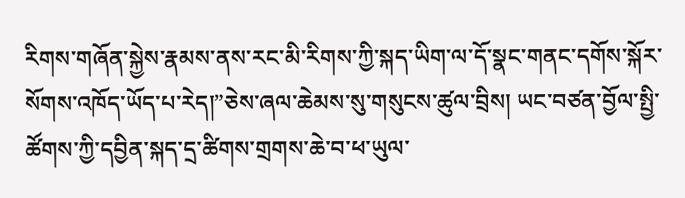རིགས་གཞོན་སྐྱེས་རྣམས་ནས་རང་མི་རིགས་ཀྱི་སྐད་ཡིག་ལ་དོ་སྣང་གནང་དགོས་སྐོར་སོགས་འཁོད་ཡོད་པ་རེད།”ཅེས་ཞལ་ཆེམས་སུ་གསུངས་ཚུལ་བྲིས། ཡང་བཙན་བྱོལ་སྤྱི་ཚོགས་ཀྱི་དབྱིན་སྐད་དྲ་ཚིགས་གྲགས་ཆེ་བ་ཕ་ཡུལ་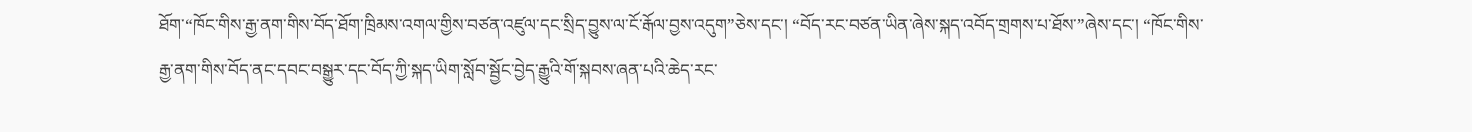ཐོག་“ཁོང་གིས་རྒྱ་ནག་གིས་བོད་ཐོག་ཁྲིམས་འགལ་གྱིས་བཙན་འཛུལ་དང་སྲིད་བྱུས་ལ་ངོ་རྒོལ་བྱས་འདུག”ཅེས་དང་། “བོད་རང་བཙན་ཡིན་ཞེས་སྐད་འབོད་གྲགས་པ་ཐོས་”ཞེས་དང་། “ཁོང་གིས་རྒྱ་ནག་གིས་བོད་ནང་དབང་བསྒྱུར་དང་བོད་ཀྱི་སྐད་ཡིག་སློབ་སྦྱོང་བྱེད་རྒྱུའི་གོ་སྐབས་ཞན་པའི་ཆེད་རང་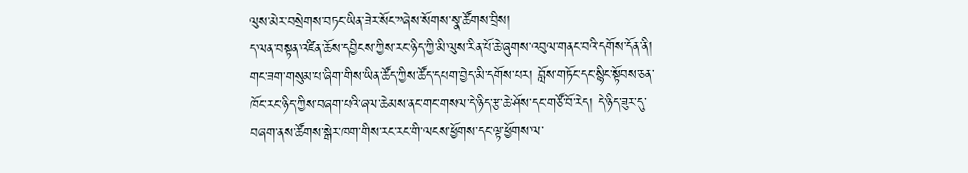ལུས་མེར་བསྲེགས་བཏང་ཡིན་ཟེར་སོང་”ཞེས་སོགས་སྣ་ཚོགས་བྲིས།
ད་ལན་བསྟན་འཛིན་ཆོས་དབྱིངས་ཀྱིས་རང་ཉིད་ཀྱི་མི་ལུས་རིན་པོ་ཆེ་ཞུགས་འབུལ་གནང་བའི་དགོས་དོན་ནི། གང་ཟག་གསུམ་པ་ཞིག་གིས་ཡིན་ཚོད་ཀྱིས་ཚོད་དཔག་བྱེད་མི་དགོས་པར། བློས་གཏོང་དང་སྙིང་སྟོབས་ཅན་ཁོང་རང་ཉིད་ཀྱིས་བཞག་པའི་ཞལ་ཆེམས་ནང་གང་གསལ་དེ་ཉིད་རྩ་ཆེ་ཤོས་དང་གཙོ་བོ་རེད། དེ་ཉིད་ཟུར་དུ་བཞག་ནས་ཚོགས་སྒེར་ཁག་གིས་རང་རང་གི་ལངས་ཕྱོགས་དང་ལྟ་ཕྱོགས་ལ་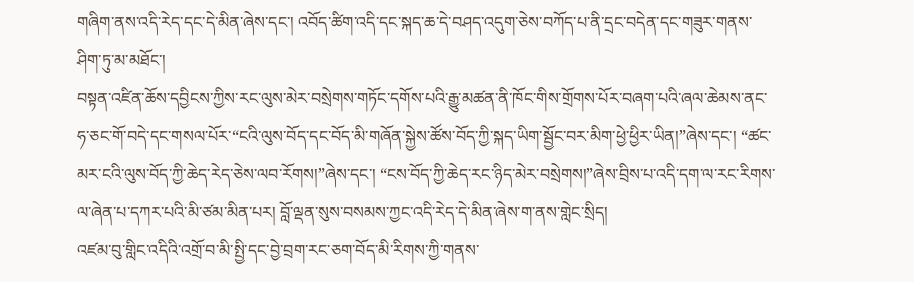གཞིག་ནས་འདི་རེད་དང་དེ་མིན་ཞེས་དང་། འབོད་ཚིག་འདི་དང་སྐད་ཆ་དེ་བཤད་འདུག་ཅེས་བཀོད་པ་ནི་དྲང་བདེན་དང་གཟུར་གནས་ཤིག་ཏུ་མ་མཐོང་།
བསྟན་འཛིན་ཆོས་དབྱིངས་ཀྱིས་རང་ལུས་མེར་བསྲེགས་གཏོང་དགོས་པའི་རྒྱུ་མཚན་ནི་ཁོང་གིས་གྲོགས་པོར་བཞག་པའི་ཞལ་ཆེམས་ནང་ཧ་ཅང་གོ་བདེ་དང་གསལ་པོར་“ངའི་ལུས་བོད་དང་བོད་མི་གཞོན་སྐྱེས་ཚོས་བོད་ཀྱི་སྐད་ཡིག་སྦྱོང་བར་མིག་ཕྱེ་ཕྱིར་ཡིན།”ཞེས་དང་། “ཚང་མར་ངའི་ལུས་བོད་ཀྱི་ཆེད་རེད་ཅེས་ལབ་རོགས།”ཞེས་དང་། “ངས་བོད་ཀྱི་ཆེད་རང་ཉིད་མེར་བསྲེགས།”ཞེས་བྲིས་པ་འདི་དག་ལ་རང་རིགས་ལ་ཞེན་པ་དཀར་པའི་མི་ཙམ་མིན་པར། བློ་ལྡན་སུས་བསམས་ཀྱང་འདི་རེད་དེ་མིན་ཞེས་ག་ནས་གླེང་སྲིད།
འཛམ་བུ་གླིང་འདིའི་འགྲོ་བ་མི་སྤྱི་དང་བྱེ་བྲག་རང་ཅག་བོད་མི་རིགས་ཀྱི་གནས་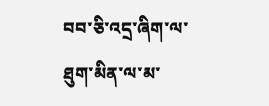བབ་ཅི་འདྲ་ཞིག་ལ་ཐུག་མིན་ལ་མ་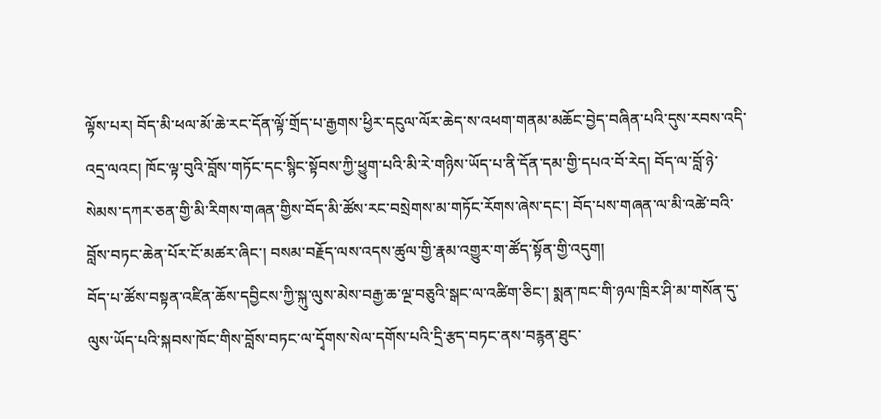ལྟོས་པར། བོད་མི་ཕལ་མོ་ཆེ་རང་དོན་ལྟོ་གྲོད་པ་རྒྱགས་ཕྱིར་དངུལ་ལོར་ཆེད་ས་འཕག་གནམ་མཆོང་བྱེད་བཞིན་པའི་དུས་རབས་འདི་འདྲ་ལའང། ཁོང་ལྟ་བུའི་བློས་གཏོང་དང་སྙིང་སྟོབས་ཀྱི་ཕྱུག་པའི་མི་རེ་གཉིས་ཡོད་པ་ནི་དོན་དམ་གྱི་དཔའ་བོ་རེད། བོད་ལ་བློ་ཉེ་སེམས་དཀར་ཅན་གྱི་མི་རིགས་གཞན་གྱིས་བོད་མི་ཚོས་རང་བསྲེགས་མ་གཏོང་རོགས་ཞེས་དང་། བོད་པས་གཞན་ལ་མི་འཚེ་བའི་བློས་བཏང་ཆེན་པོར་ངོ་མཚར་ཞིང་། བསམ་བརྗོད་ལས་འདས་ཚུལ་གྱི་རྣམ་འགྱུར་ག་ཚོད་སྟོན་གྱི་འདུག།
བོད་པ་ཚོས་བསྟན་འཛིན་ཆོས་དབྱིངས་ཀྱི་སྐུ་ལུས་མེས་བརྒྱ་ཆ་ལྔ་བཅུའི་སྒང་ལ་འཚིག་ཅིང་། སྨན་ཁང་གི་ཉལ་ཁྲིར་ཤི་མ་གསོན་དུ་ལུས་ཡོད་པའི་སྐབས་ཁོང་གིས་བློས་བཏང་ལ་དྭོགས་སེལ་དགོས་པའི་དྲི་རྩད་བཏང་ནས་བརྙན་ཐུང་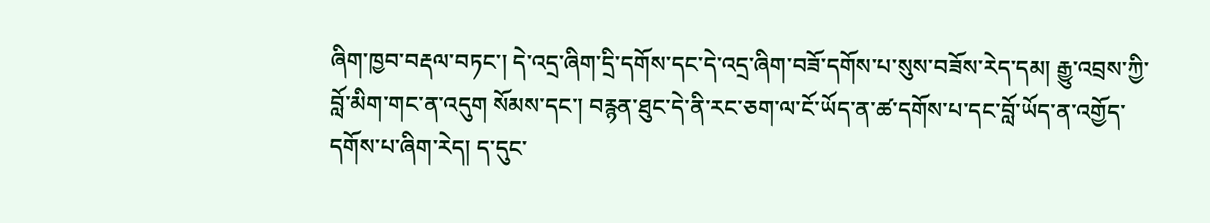ཞིག་ཁྱབ་བརྡལ་བཏང་། དེ་འདྲ་ཞིག་དྲི་དགོས་དང་དེ་འདྲ་ཞིག་བཟོ་དགོས་པ་སུས་བཟོས་རེད་དམ། རྒྱུ་འབྲས་ཀྱི་བློ་མིག་གང་ན་འདུག སོམས་དང་། བརྙན་ཐུང་དེ་ནི་རང་ཅག་ལ་ངོ་ཡོད་ན་ཚ་དགོས་པ་དང་བློ་ཡོད་ན་འགྱོད་དགོས་པ་ཞིག་རེད། ད་དུང་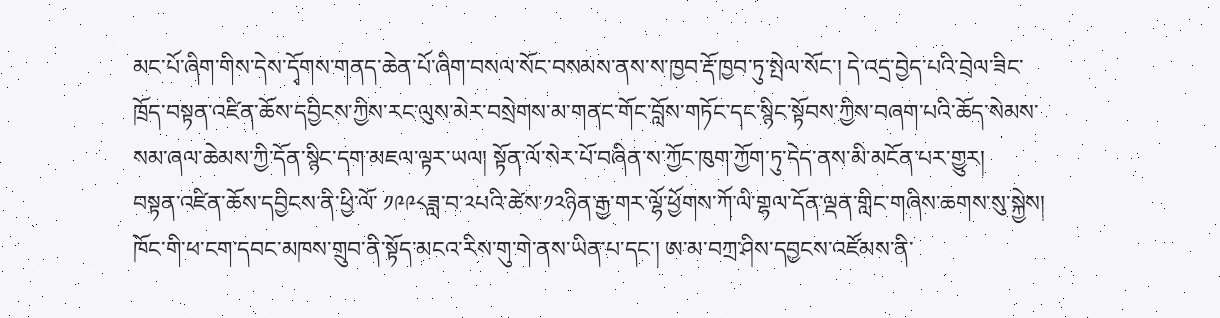མང་པོ་ཞིག་གིས་དེས་དྭོགས་གནད་ཆེན་པོ་ཞིག་བསལ་སོང་བསམས་ནས་ས་ཁྱབ་རྡོ་ཁྱབ་ཏུ་སྤེལ་སོང་། དེ་འདྲ་བྱེད་པའི་བྲེལ་ཟིང་ཁྲོད་བསྟན་འཛིན་ཆོས་དབྱིངས་ཀྱིས་རང་ལུས་མེར་བསྲེགས་མ་གནང་གོང་བློས་གཏོང་དང་སྙིང་སྟོབས་ཀྱིས་བཞག་པའི་ཆོད་སེམས་སམ་ཞལ་ཆེམས་ཀྱི་དོན་སྙིང་དག་མཇལ་ལྟར་ཡལ། སྟོན་ལོ་སེར་པོ་བཞིན་ས་ཀྱོང་ཁུག་ཀྱོག་ཏུ་དེད་ནས་མི་མངོན་པར་གྱུར།
བསྟན་འཛིན་ཆོས་དབྱིངས་ནི་ཕྱི་ལོ་ ༡༩༩༨ཟླ་བ་༢པའི་ཚེས་༡༢ཉིན་རྒྱ་གར་ལྷོ་ཕྱོགས་ཀོ་ལི་གྷལ་དོན་ལྡན་གླིང་གཞིས་ཆགས་སུ་སྐྱེས། ཁོང་གི་ཕ་ངག་དབང་མཁས་གྲུབ་ནི་སྟོད་མངའ་རིས་གུ་གེ་ནས་ཡིན་པ་དང་། ཨ་མ་བཀྲ་ཤིས་དབྱངས་འཛོམས་ནི་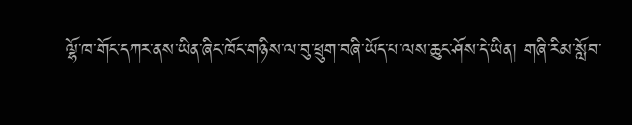ལྷོ་ཁ་གོང་དཀར་ནས་ཡིན་ཞིང་ཁོང་གཉིས་ལ་བུ་ཕྲུག་བཞི་ཡོད་པ་ལས་ཆུང་ཤོས་དེ་ཡིན། གཞི་རིམ་སློབ་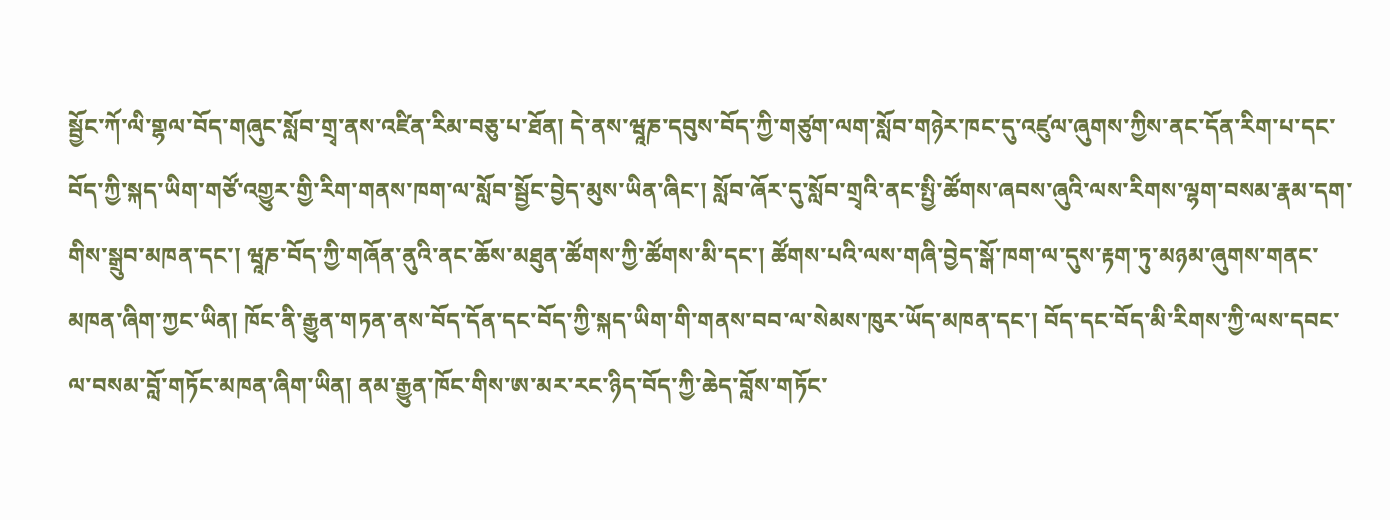སྦྱོང་ཀོ་ལི་གྷལ་བོད་གཞུང་སློབ་གྲྭ་ནས་འཛིན་རིམ་བཅུ་པ་ཐོན། དེ་ནས་ཝཱཎ་དབུས་བོད་ཀྱི་གཙུག་ལག་སློབ་གཉེར་ཁང་དུ་འཛུལ་ཞུགས་ཀྱིས་ནང་དོན་རིག་པ་དང་བོད་ཀྱི་སྐད་ཡིག་གཙོ་འགྱུར་གྱི་རིག་གནས་ཁག་ལ་སློབ་སྦྱོང་བྱེད་མུས་ཡིན་ཞིང་། སློབ་ཞོར་དུ་སློབ་གྲྭའི་ནང་སྤྱི་ཚོགས་ཞབས་ཞུའི་ལས་རིགས་ལྷག་བསམ་རྣམ་དག་གིས་སྒྲུབ་མཁན་དང་། ཝཱཎ་བོད་ཀྱི་གཞོན་ནུའི་ནང་ཆོས་མཐུན་ཚོགས་ཀྱི་ཚོགས་མི་དང་། ཚོགས་པའི་ལས་གཞི་བྱེད་སྒོ་ཁག་ལ་དུས་རྟག་ཏུ་མཉམ་ཞུགས་གནང་མཁན་ཞིག་ཀྱང་ཡིན། ཁོང་ནི་རྒྱུན་གཏན་ནས་བོད་དོན་དང་བོད་ཀྱི་སྐད་ཡིག་གི་གནས་བབ་ལ་སེམས་ཁུར་ཡོད་མཁན་དང་། བོད་དང་བོད་མི་རིགས་ཀྱི་ལས་དབང་ལ་བསམ་བློ་གཏོང་མཁན་ཞིག་ཡིན། ནམ་རྒྱུན་ཁོང་གིས་ཨ་མར་རང་ཉིད་བོད་ཀྱི་ཆེད་བློས་གཏོང་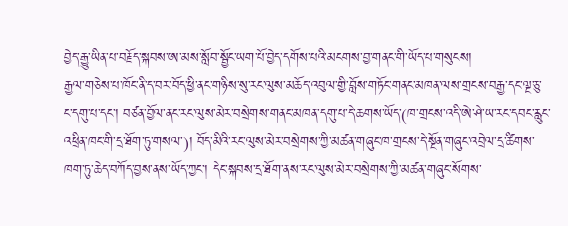བྱེད་རྒྱུ་ཡིན་པ་བརྗོད་སྐབས་ཨ་མས་སློབ་སྦྱོང་ཡག་པོ་བྱེད་དགོས་པའི་མངགས་བྱ་གནང་གི་ཡོད་པ་གསུངས།
རྒྱལ་གཅེས་པ་ཁོང་ནི་ད་བར་བོད་ཕྱི་ནང་གཉིས་སུ་རང་ལུས་མཆོད་འབུལ་གྱི་བློས་གཏོང་གནང་མཁན་ལས་གྲངས་བརྒྱ་དང་ལྔ་ཅུ་ང་དགུ་པ་དང་། བཙན་བྱོལ་ནང་རང་ལུས་མེར་བསྲེགས་གནང་མཁན་དགུ་པ་དེ་ཆགས་ཡོད་(ཁ་གྲངས་འདི་ཨེ་ཤེ་ཡ་རང་དབང་རླུང་འཕྲིན་ཁང་གི་དྲ་ཐོག་ཏུ་གསལ་)། བོད་མིའི་རང་ལུས་མེར་བསྲེགས་ཀྱི་མཚན་གཞུང་ཁ་གྲངས་དེ་སྔོན་གཞུང་འབྲེལ་དྲ་ཚིགས་ཁག་ཏུ་ཆེད་བཀོད་བྱས་ནས་ཡོད་ཀྱང་། དེང་སྐབས་དྲ་ཐོག་ནས་རང་ལུས་མེར་བསྲེགས་ཀྱི་མཚན་གཞུང་སོགས་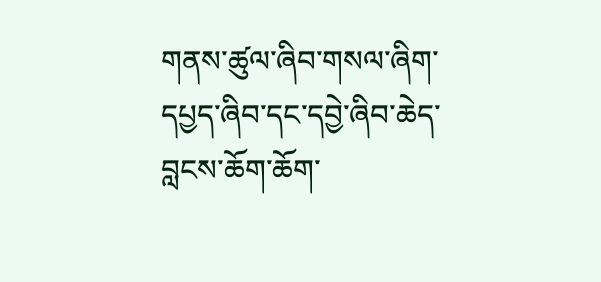གནས་ཚུལ་ཞིབ་གསལ་ཞིག་དཔྱད་ཞིབ་དང་དབྱེ་ཞིབ་ཆེད་བླངས་ཆོག་ཆོག་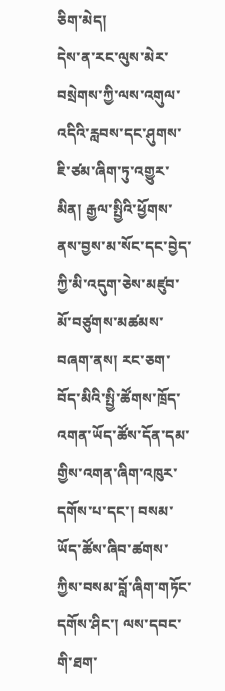ཅིག་མེད།
དེས་ན་རང་ལུས་མེར་བསྲེགས་ཀྱི་ལས་འགུལ་འདིའི་རླབས་དང་ཤུགས་ཇི་ཙམ་ཞིག་ཏུ་འགྱུར་མིན། རྒྱལ་སྤྱིའི་ཕྱོགས་ནས་བྱས་མ་སོང་དང་བྱེད་ཀྱི་མི་འདུག་ཅེས་མཛུབ་མོ་བཙུགས་མཚམས་བཞག་ནས། རང་ཅག་བོད་མིའི་སྤྱི་ཚོགས་ཁྲོད་འགན་ཡོད་ཚོས་དོན་དམ་གྱིས་འགན་ཞིག་འཁུར་དགོས་པ་དང་། བསམ་ཡོད་ཚོས་ཞིབ་ཚགས་ཀྱིས་བསམ་བློ་ཞིག་གཏོང་དགོས་ཤིང་། ལས་དབང་གི་ཐག་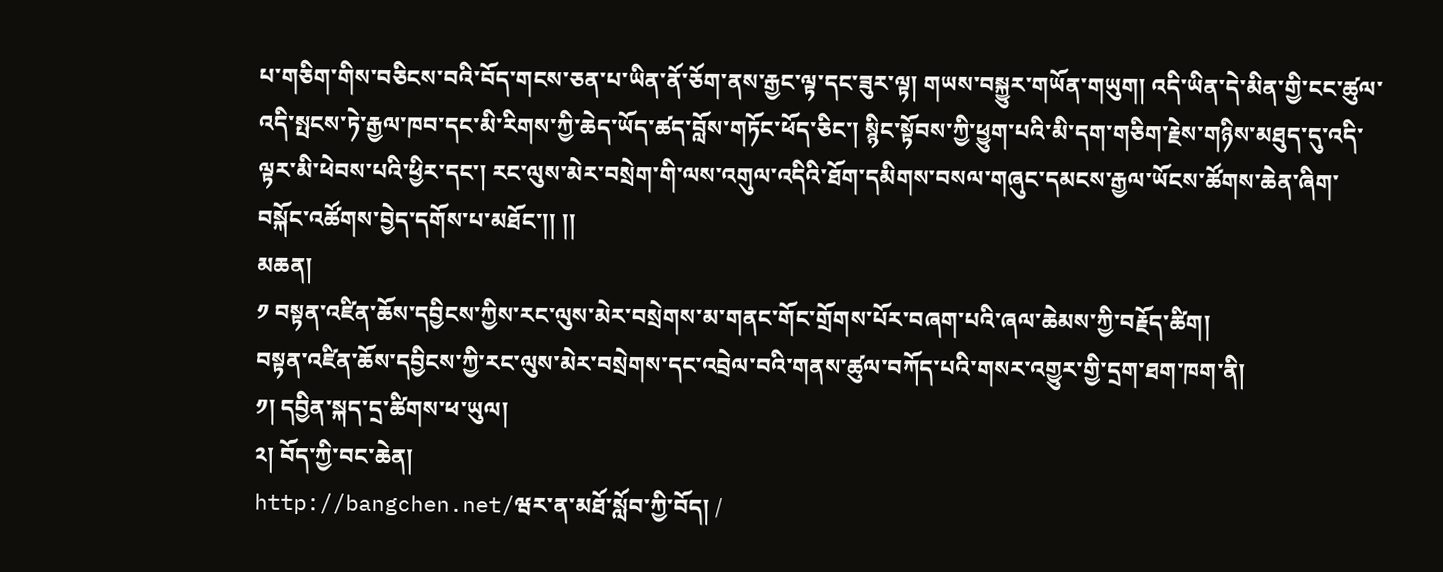པ་གཅིག་གིས་བཅིངས་བའི་བོད་གངས་ཅན་པ་ཡིན་ནོ་ཅོག་ནས་རྒྱང་ལྟ་དང་ཟུར་ལྟ། གཡས་བསྐྱུར་གཡོན་གཡུག། འདི་ཡིན་དེ་མིན་གྱི་ངང་ཚུལ་འདི་སྤངས་ཏེ་རྒྱལ་ཁབ་དང་མི་རིགས་ཀྱི་ཆེད་ཡོད་ཚད་བློས་གཏོང་ཕོད་ཅིང་། སྙིང་སྟོབས་ཀྱི་ཕྱུག་པའི་མི་དག་གཅིག་རྗེས་གཉིས་མཐུད་དུ་འདི་ལྟར་མི་ཕེབས་པའི་ཕྱིར་དང་། རང་ལུས་མེར་བསྲེག་གི་ལས་འགུལ་འདིའི་ཐོག་དམིགས་བསལ་གཞུང་དམངས་རྒྱལ་ཡོངས་ཚོགས་ཆེན་ཞིག་བསྐོང་འཚོགས་བྱེད་དགོས་པ་མཐོང་།། །།
མཆན།
༡ བསྟན་འཛིན་ཆོས་དབྱིངས་ཀྱིས་རང་ལུས་མེར་བསྲེགས་མ་གནང་གོང་གྲོགས་པོར་བཞག་པའི་ཞལ་ཆེམས་ཀྱི་བརྗོད་ཚིག།
བསྟན་འཛིན་ཆོས་དབྱིངས་ཀྱི་རང་ལུས་མེར་བསྲེགས་དང་འབྲེལ་བའི་གནས་ཚུལ་བཀོད་པའི་གསར་འགྱུར་གྱི་དྲག་ཐག་ཁག་ནི།
༡། དབྱིན་སྐད་དྲ་ཚིགས་ཕ་ཡུལ།
༢། བོད་ཀྱི་བང་ཆེན།
http://bangchen.net/ཝར་ན་མཐོ་སློབ་ཀྱི་བོད། /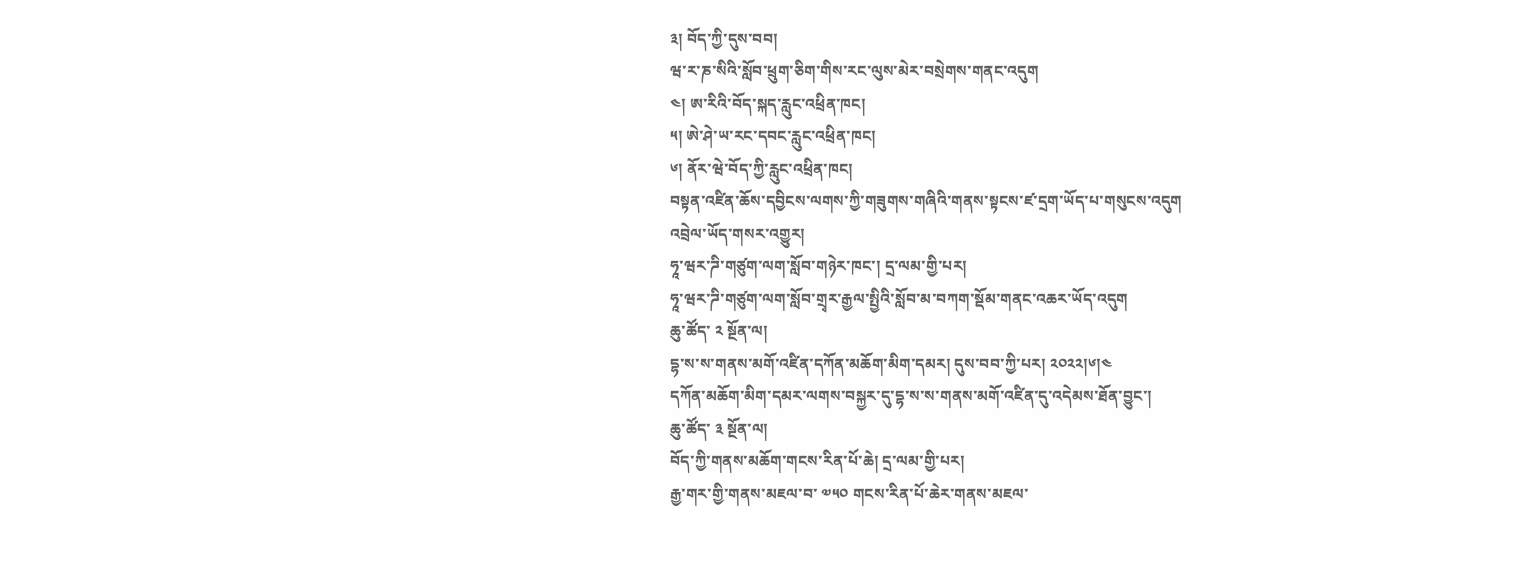༣། བོད་ཀྱི་དུས་བབ།
ཝ་ར་ཎ་སིའི་སློབ་ཕྲུག་ཅིག་གིས་རང་ལུས་མེར་བསྲེགས་གནང་འདུག
༤། ཨ་རིའི་བོད་སྐད་རླུང་འཕྲིན་ཁང།
༥། ཨེ་ཤེ་ཡ་རང་དབང་རླུང་འཕྲིན་ཁང།
༦། ནོར་ཝེ་བོད་ཀྱི་རླུང་འཕྲིན་ཁང།
བསྟན་འཛིན་ཆོས་དབྱིངས་ལགས་ཀྱི་གཟུགས་གཞིའི་གནས་སྟངས་ཛ་དྲག་ཡོད་པ་གསུངས་འདུག
འབྲེལ་ཡོད་གསར་འགྱུར།
ཧཱ་ཝར་ཌི་གཙུག་ལག་སློབ་གཉེར་ཁང་། དྲ་ལམ་གྱི་པར།
ཧཱ་ཝར་ཌི་གཙུག་ལག་སློབ་གྲྭར་རྒྱལ་སྤྱིའི་སློབ་མ་བཀག་སྡོམ་གནང་འཆར་ཡོད་འདུག
ཆུ་ཚོད་ ༢ སྔོན་ལ།
དྷ་ས་ས་གནས་མགོ་འཛིན་དཀོན་མཆོག་མིག་དམར། དུས་བབ་ཀྱི་པར། ༢༠༢༢།༦།༤
དཀོན་མཆོག་མིག་དམར་ལགས་བསྐྱར་དུ་དྷ་ས་ས་གནས་མགོ་འཛིན་དུ་འདེམས་ཐོན་བྱུང་།
ཆུ་ཚོད་ ༣ སྔོན་ལ།
བོད་ཀྱི་གནས་མཆོག་གངས་རིན་པོ་ཆེ། དྲ་ལམ་གྱི་པར།
རྒྱ་གར་གྱི་གནས་མཇལ་བ་ ༧༥༠ གངས་རིན་པོ་ཆེར་གནས་མཇལ་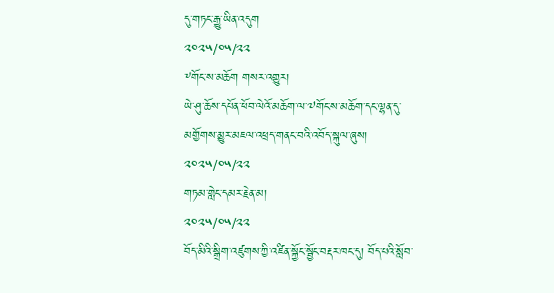དུ་གཏང་རྒྱུ་ཡིན་འདུག
༢༠༢༥/༠༥/༢༢
༸གོང་ས་མཆོག གསར་འགྱུར།
ཡེ་ཤུ་ཆོས་དཔོན་ཕོབ་ལེའོ་མཆོག་ལ་༧གོང་ས་མཆོག་དང་ལྷན་དུ་མགྱོགས་མྱུར་མཇལ་འཕྲད་གནང་བའི་འབོད་སྐུལ་ཞུས།
༢༠༢༥/༠༥/༢༢
གཏམ་གླེང་དམར་རྗེན་མ།
༢༠༢༥/༠༥/༢༢
བོད་མིའི་སྒྲིག་འཛུགས་ཀྱི་འཛིན་སྐྱོང་སྦྱོང་བརྡར་ཁང་དུ། བོད་པའི་སློབ་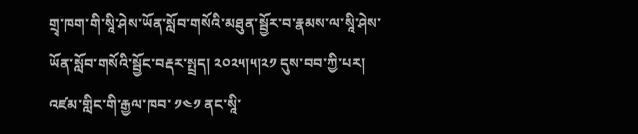གྲྭ་ཁག་གི་སཱི་ཤེས་ཡོན་སློབ་གསོའི་མཐུན་སྦྱོར་བ་རྣམས་ལ་སཱི་ཤེས་ཡོན་སློབ་གསོའི་སྦྱོང་བརྡར་སྤྲད། ༢༠༢༥།༥།༢༡ དུས་བབ་ཀྱི་པར།
འཛམ་གླིང་གི་རྒྱལ་ཁབ་ ༡༤༡ ནང་སཱི་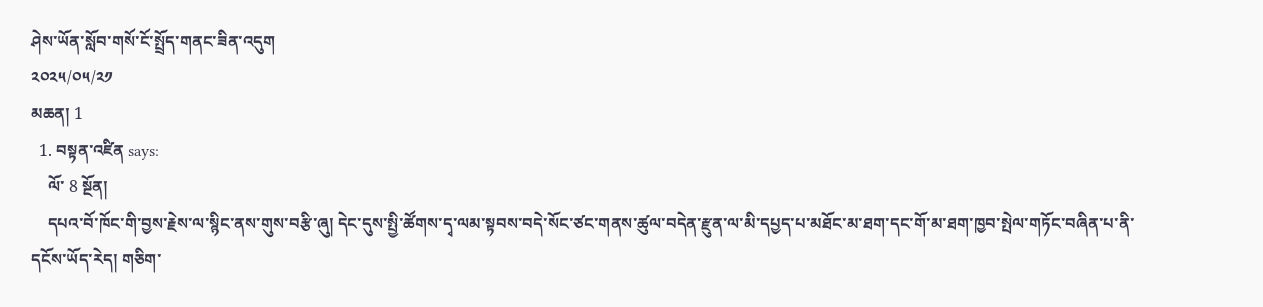ཤེས་ཡོན་སློབ་གསོ་ངོ་སྤྲོད་གནང་ཟིན་འདུག
༢༠༢༥/༠༥/༢༡
མཆན། 1
  1. བསྟན་འཛིན says:
    ལོ་ 8 སྔོན།
    དཔའ་བོ་ཁོང་གི་བྱས་རྗེས་ལ་སྙིང་ནས་གུས་བརྩི་ཞུ། དེང་དུས་སྤྱི་ཚོགས་དྭ་ལམ་སྟབས་བདེ་སོང་ཙང་གནས་ཚུལ་བདེན་རྫུན་ལ་མི་དཔྱད་པ་མཐོང་མ་ཐག་དང་གོ་མ་ཐག་ཁྱབ་སྤེལ་གཏོང་བཞིན་པ་ནི་དངོས་ཡོད་རེད། གཅིག་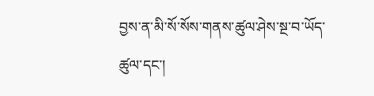བྱས་ན་མི་སོ་སོས་གནས་ཚུལ་ཤེས་སྔ་བ་ཡོད་ཚུལ་དང་།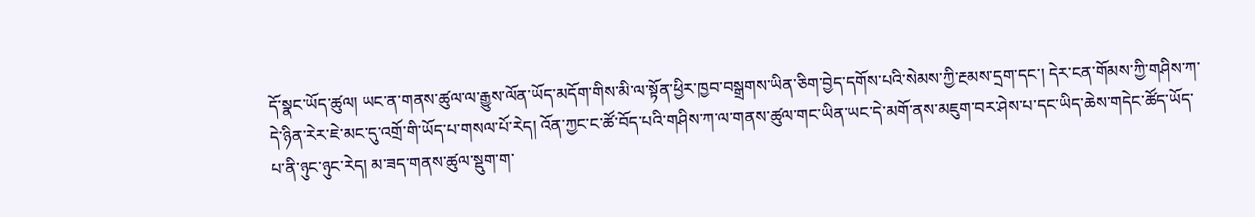དོ་སྣང་ཡོད་ཚུལ། ཡང་ན་གནས་ཚུལ་ལ་རྒྱུས་ལོན་ཡོད་མདོག་གིས་མི་ལ་སྟོན་ཕྱིར་ཁྱབ་བསྒྲགས་ཡིན་ཅིག་བྱེད་དགོས་པའི་སེམས་ཀྱི་རྔམས་དྲག་དང་། དེར་ངན་གོམས་ཀྱི་གཤིས་ཀ་དེ་ཉིན་རེར་ཇེ་མང་དུ་འགྲོ་གི་ཡོད་པ་གསལ་པོ་རེད། འོན་ཀྱང་ང་ཚོ་བོད་པའི་གཤིས་ཀ་ལ་གནས་ཚུལ་གང་ཡིན་ཡང་དེ་མགོ་ནས་མཇུག་བར་ཤེས་པ་དང་ཡིད་ཆེས་གདེང་ཚོད་ཡོད་པ་ནི་ཉུང་ཉུང་རེད། མ་ཟད་གནས་ཚུལ་སྡུག་ག་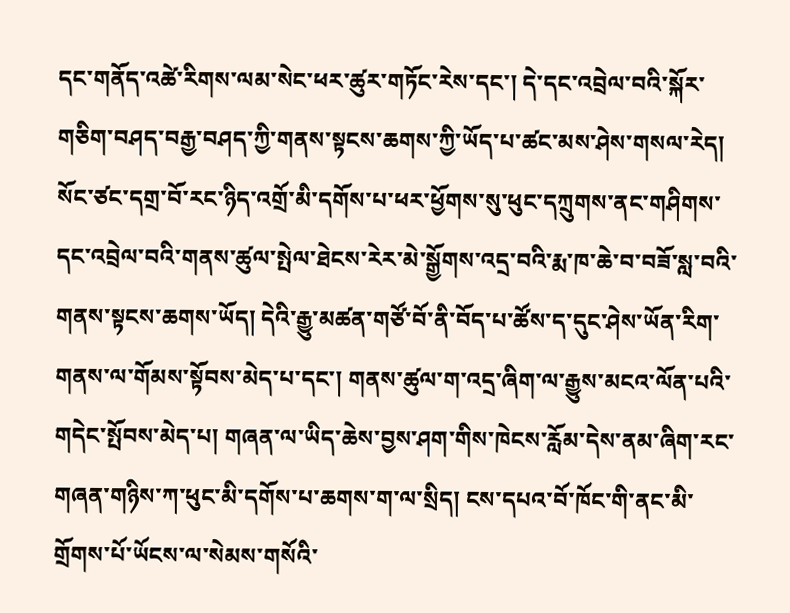དང་གནོད་འཚེ་རིགས་ལམ་སེང་ཕར་ཚུར་གཏོང་རེས་དང་། དེ་དང་འབྲེལ་བའི་སྐོར་གཅིག་བཤད་བརྒྱ་བཤད་ཀྱི་གནས་སྟངས་ཆགས་ཀྱི་ཡོད་པ་ཚང་མས་ཤེས་གསལ་རེད། སོང་ཙང་དགྲ་བོ་རང་ཉིད་འགྲོ་མི་དགོས་པ་ཕར་ཕྱོགས་སུ་ཕུང་དཀྲུགས་ནང་གཤིགས་དང་འབྲེལ་བའི་གནས་ཚུལ་སྤེལ་ཐེངས་རེར་མེ་སྒྱོགས་འདྲ་བའི་རྨ་ཁ་ཆེ་བ་བཟོ་སླ་བའི་གནས་སྟངས་ཆགས་ཡོད། དེའི་རྒྱུ་མཚན་གཙོ་བོ་ནི་བོད་པ་ཚོས་ད་དུང་ཤེས་ཡོན་རིག་གནས་ལ་གོམས་སྟོབས་མེད་པ་དང་། གནས་ཚུལ་ག་འདྲ་ཞིག་ལ་རྒྱུས་མངའ་ལོན་པའི་གདེང་སྤོབས་མེད་པ། གཞན་ལ་ཡིད་ཆེས་བྱས་ཤག་གིས་ཁེངས་རློམ་དེས་ནམ་ཞིག་རང་གཞན་གཉིས་ཀ་ཕུང་མི་དགོས་པ་ཆགས་ག་ལ་སྲིད། ངས་དཔའ་བོ་ཁོང་གི་ནང་མི་གྲོགས་པོ་ཡོངས་ལ་སེམས་གསོའི་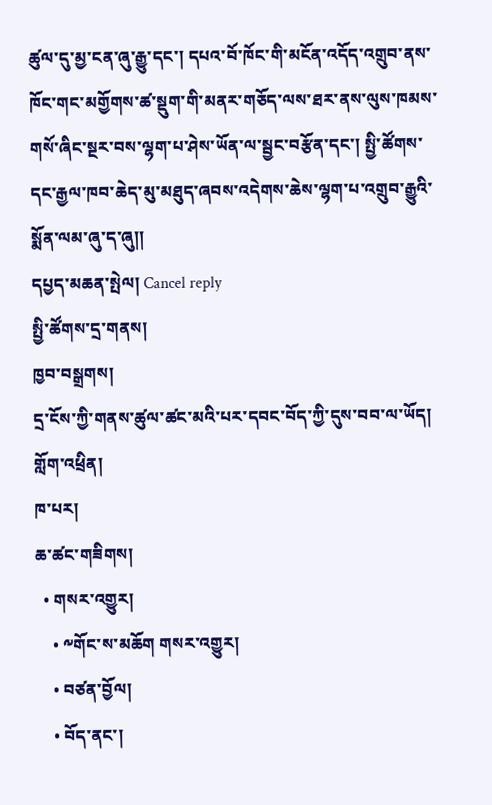ཚུལ་དུ་མྱ་ངན་ཞུ་རྒྱུ་དང་། དཔའ་བོ་ཁོང་གི་མངོན་འདོད་འགྲུབ་ནས་ཁོང་གང་མགྱོགས་ཚ་སྡུག་གི་མནར་གཅོད་ལས་ཐར་ནས་ལུས་ཁམས་གསོ་ཞིང་སྔར་བས་ལྷག་པ་ཤེས་ཡོན་ལ་སྦྱང་བརྩོན་དང་། སྤྱི་ཚོགས་དང་རྒྱལ་ཁབ་ཆེད་མུ་མཐུད་ཞབས་འདེགས་ཆེས་ལྷག་པ་འགྲུབ་རྒྱུའི་སྨོན་ལམ་ཞུ་ད་ཞུ།།
དཔྱད་མཆན་སྤེལ། Cancel reply
སྤྱི་ཚོགས་དྲ་གནས།
ཁྱབ་བསྒྲགས།
དྲ་ངོས་ཀྱི་གནས་ཚུལ་ཚང་མའི་པར་དབང་བོད་ཀྱི་དུས་བབ་ལ་ཡོད།
གློག་འཕྲིན།
ཁ་པར།
ཆ་ཚང་གཟིགས།
  • གསར་འགྱུར།
    • ༸གོང་ས་མཆོག གསར་འགྱུར།
    • བཙན་བྱོལ།
    • བོད་ནང་།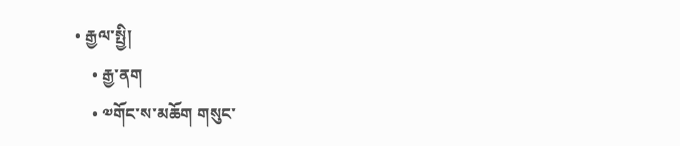• རྒྱལ་སྤྱི།
    • རྒྱ་ནག
    • ༧གོང་ས་མཆོག གསུང་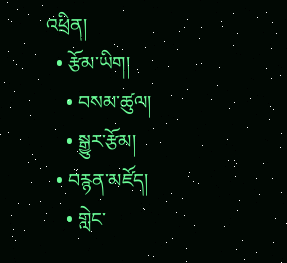འཕྲིན།
  • རྩོམ་ཡིག།
    • བསམ་ཚུལ།
    • སྒྱུར་རྩོམ།
  • བརྙན་མཛོད།
    • གླེང་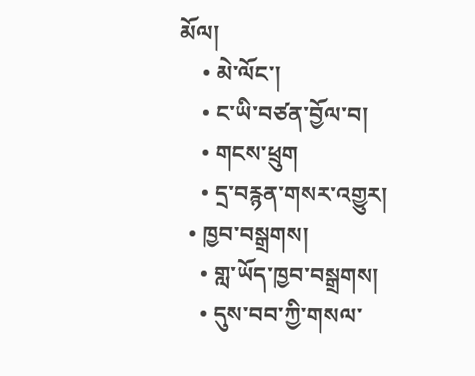མོལ།
    • མེ་ལོང་།
    • ང་ཡི་བཙན་བྱོལ་བ།
    • གངས་ཕྲུག
    • དྲ་བརྙན་གསར་འགྱུར།
  • ཁྱབ་བསྒྲགས།
    • གླ་ཡོད་ཁྱབ་བསྒྲགས།
    • དུས་བབ་ཀྱི་གསལ་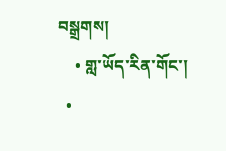བསྒྲགས།
    • གླ་ཡོད་རིན་གོང་།
  •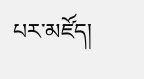པར་མཛོད།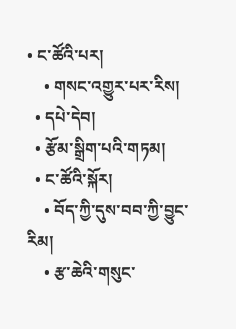• ང་ཚོའི་པར།
    • གསང་འགྱུར་པར་རིས།
  • དཔེ་དེབ།
  • རྩོམ་སྒྲིག་པའི་གཏམ།
  • ང་ཚོའི་སྐོར།
    • བོད་ཀྱི་དུས་བབ་ཀྱི་བྱུང་རིམ།
    • རྩ་ཆེའི་གསུང་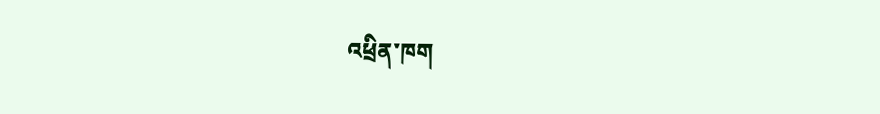འཕྲིན་ཁག